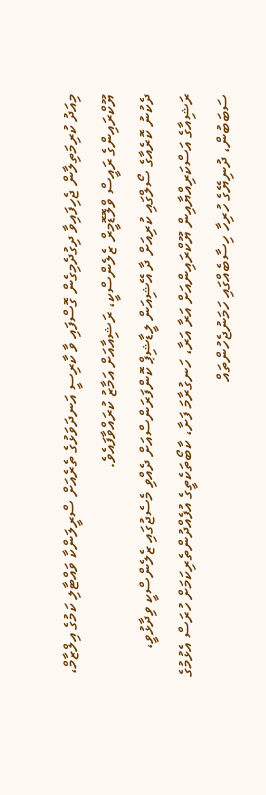މިއަދު ކުރިމަތިލާން ޖެހިފައިވާ ދިގުދެމިގެން ގޮސްފައި ވާ ކާރިސީ އަނދަވަޅުގެ ތެރެއަށް ސްރީލަންކާ ވައްޓާލި ކަމުގެ އިލްޒާމް، ޔޫކްރައިންގެ ރައީސް ވްލޮޑޮމީރް ޒެލެންސްކީ، ރަޝިއާއަށް އަމާޒު ކުރައްވާފައެވެ.
ދެކުނު ކޮރެއާގެ ސޯލްގައި ކުރިއަށް ދާ އޭޝިއަން ލީޑާޝިޕް ކޮންފަރަންސްއަށް ދެއްވި މެސެޖުގައި ޒެލެންސްކީ ވިދާޅުވީ، ރަޝިއާގެ އަސްކަރިއްޔާއިން ޔޫކްރައިންއަށް އަރާ އަރާ، ހަނގުރާމަ ފަށާ، ކާބޯތަކެތީގެ އުފެއްދުންތެރިކަމަށް ހުރަސް އެޅުމުގެ ސަބަބުން، ދުނިޔޭގެ ހުރިހާ ހިސާބެއްގައި ހަމަނުޖެހުންތައް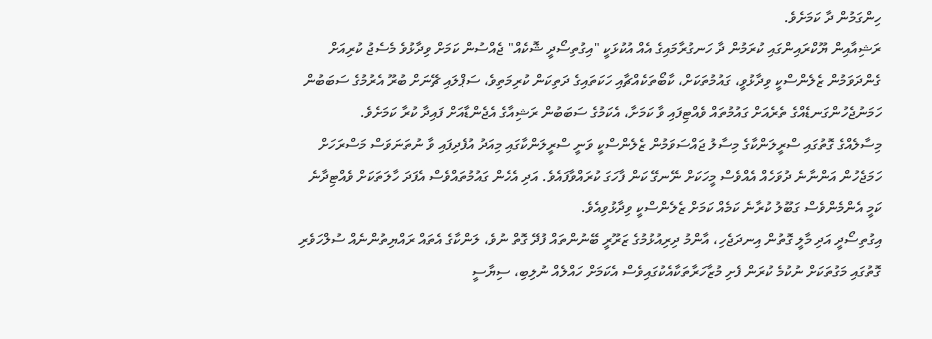ހިންގަމުން ދާ ކަމަށެވެ.
ރަޝިއާއިން ޔޫކްރައިންގައި ކުރަމުން ދާ ހަނގުރާމައިގެ އެއް އުކުޅަކީ "އިގުތިސޯދީ ޝޮކެއް" ޖެއްސުން ކަމަށް ވިދާޅުވެ މެސެޖު ކުރިއަށް ގެންދަވަމުން ޒެލެންސްކީ ވިދާޅުވީ، ގައުމުތަކަށް، ކާބޯތަކެއްޗާއި ހަކަތައިގެ ދަތިކަން ކުރިމަތިވެ، ސަޕްލައި ޗޭނަށް ބުރޫ އެރުމުގެ ސަބަބުން ހަމަނުޖެހުންގަނޑެއްގެ ތެރެއަށް ގައުމުތައް ވެއްޓިފައި ވާ ކަމަށާ، އެކަމުގެ ސަބަބުން ރަޝިއާގެ އެޖެންޑާއަށް ފައިދާ ކުރާ ކަމަށެވެ.
މިސާލެއްގެ ގޮތުގައި ސްރީލަންކާގެ މިސާލު ޖައްސަވަމުން ޒެލެންސްކީ ވަނީ ސްރީލަންކާގައި މިއަދު އުފެދިފައި ވާ ނުތަނަވަސް މަސްރަހަށް ހަމަޖެހުން އަންނާނެ ދުވަހެއް އެއްވެސް މީހަކަށް ނޭނގޭ ކަން ފާހަގަ ކުރައްވާފައެވެ. އަދި އެހެން ގައުމުތައްވެސް އެފަދަ ހާލަތަކަށް ވެއްޓިދާނެ ކަމީ އެންމެންވެސް ގަބޫލު ކުރާނެ ކަމެއް ކަމަށް ޒެލެންސްކީ ވިދާޅުވިއެވެ.
އިގުތިސޯދީ އަދި މާލީ ގޮތުން އިނދަޖެހި، އާންމު ދިރިއުޅުމުގެ ޒަރޫރީ ބޭނުންތައް ފުދޭ ގޮތް ނުވެ، ލަންކާގެ އެތައް ރައްޔިތުންނެއް ސުލްހަވެރި ގޮތުގައި މަގުތަކަށް ނުކުމެ ކުރަން ފެށި މުޒާހަރާތަކާއެކުގައިވެސް އެކަމަށް ހައްލެއް ނުލިބި، ސިޔާސީ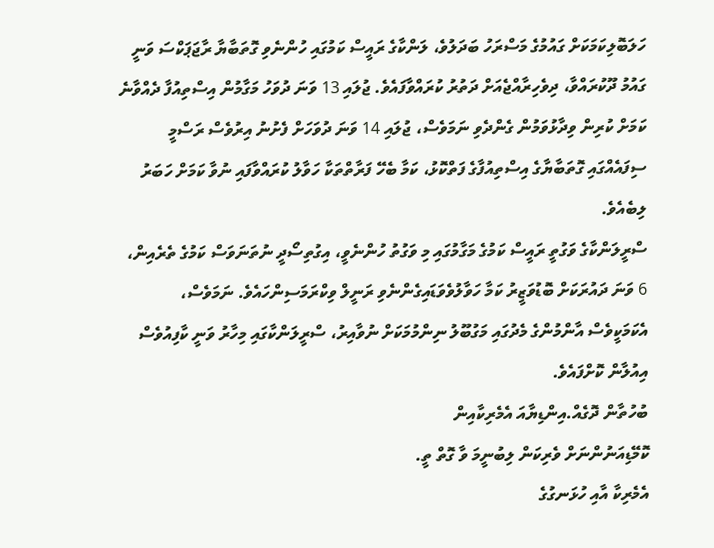ހަލަބޮލިކަމަކަށް ގައުމުގެ މަސްރަހު ބަދަލުވެ، ލަންކާގެ ރައީސް ކަމުގައި ހުންނެވި ގޮތަބާޔާ ރާޖަޕަކްސަ ވަނީ ގައުމު ދޫކުރައްވާ، ދިވެހިރާއްޖެއަށް ދަތުރު ކުރައްވާފައެވެ. ޖުލައި 13 ވަނަ ދުވަހު މަގާމުން އިސްތިއުފާ ދެއްވާނެ ކަމަށް ކުރިން ވިދާޅުވަމުން ގެންދެވި ނަމަވެސް، ޖުލައި 14 ވަނަ ދުވަހަށް ފެށުނު އިރުވެސް ރަސްމީ ސިފައެއްގައި ގޮތަބާޔާގެ އިސްތިއުފާގެ ފަތްކޮޅު، ކަމާ ބެހޭ ފަރާތްތަކާ ހަވާލު ކުރައްވާފައި ނުވާ ކަމަށް ހަބަރު ލިބެއެވެ.
ސްރީލަންކާގެ ވަގުތީ ރައީސް ކަމުގެ މަގާމުގައި މި ވަގުތު ހުންނެވީ، އިގުތިސޯދީ ނުތަނަވަސް ކަމުގެ ތެރެއިން، 6 ވަނަ ދައުރަކަށް ބޮޑުވަޒީރު ކަމާ ހަވާލުވެވަޑައިގެންނެވި ރަނީލް ވިކްރަމަސިންހައެވެ. ނަމަވެސް، އެކަމަކީވެސް އާންމުންގެ މެދުގައި މަގުބޫލު ނިންމުމަކަށް ނުވާއިރު، ސްރީލަންކާގައި މިހާރު ވަނީ ކާފިއުވެސް އިއުލާން ކޮށްފައެވެ.
ބުހުތާން ދޮގެއް.އިންޑިޔާއަ އެމެރިކާއިން
ކޮމޭޑިއަނުންނަށް ވެރިކަން ލިބުނީމަ ވާ ގޮތް ތީ.
އެމެރިކާ އާއި ހުޅަނގުގެ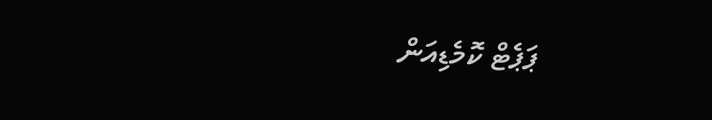ޕަޕެޓް ކޮމެޑިއަން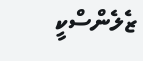ޒެލެންސްކީ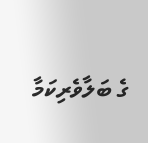ގެ ބަލާވެރިކަމާ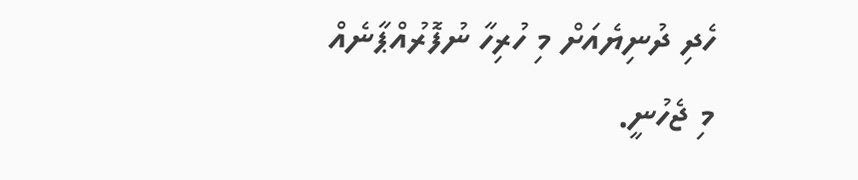ހެދި ދުނިޔެއަށް މި ހުރިހާ ނުފޮރުއްޕާނެއް މި ޖެހުނީ.